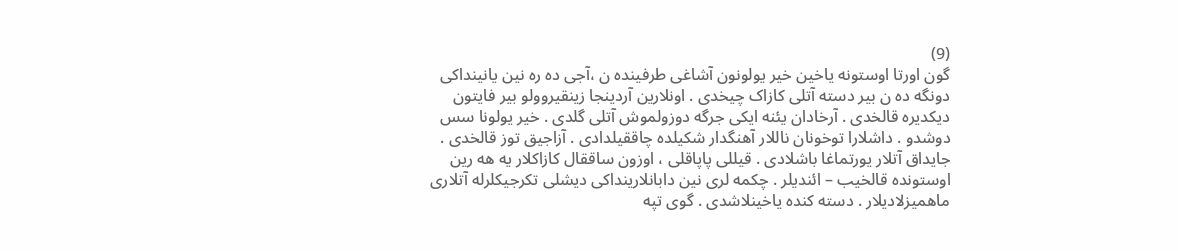(9)
گون اورتا اوستونه یاخین خیر یولونون آشاغی طرفینده ن ،آجی ده ره نین یانینداکی دونگه ده ن بیر دسته آتلی کازاک چیخدی . اونلارین آردینجا زینقیروولو بیر فایتون دیکدیره قالخدی . آرخادان یئنه ایکی جرگه دوزولموش آتلی گلدی . خیر یولونا سس دوشدو . داشلارا توخونان ناللار آهنگدار شکیلده چاققیلدادی . آزاجیق توز قالخدی . جایداق آتلار یورتماغا باشلادی . قیللی پاپاقلی ، اوزون ساققال کازاکلار یه هه رین اوستونده قالخیب – ائندیلر . چکمه لری نین دابانلارینداکی دیشلی تکرجیکلرله آتلاری ماهمیزلادیلار . دسته کنده یاخینلاشدی . گوی تپه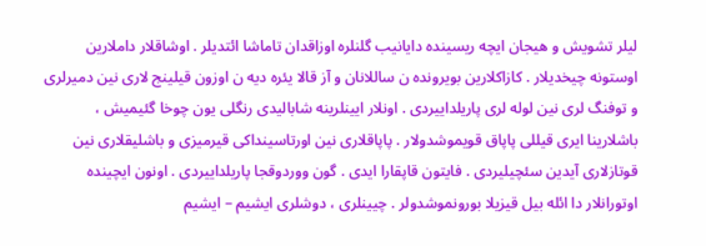لیلر تشویش و هیجان ایچه ریسینده دایانیب گلنلره اوزاقدان تاماشا ائتدیلر . اوشاقلار داملارین اوستونه چیخدیلار . کازاکلارین بویرونده ن ساللانان و آز قالا یئره دیه ن اوزون قیلینج لاری نین دمیرلری و توفنگ لری نین لوله لری پاریلداییردی . اونلار ایینلرینه شابالیدی رنگلی یون چوخا گئیمیش ، باشلارینا ایری قیللی پاپاق قویموشدولار . پاپاقلاری نین اورتاسینداکی قیرمیزی و باشلیقلاری نین قوتازلاری آیدین سئچیلیردی . فایتون قاپقارا ایدی . گون ووردوقجا پاریلداییردی . اونون ایچینده اوتورانلار دا ائله بیل قیزیلا بورونموشدولر . چیینلری ، دوشلری ایشیم – ایشیم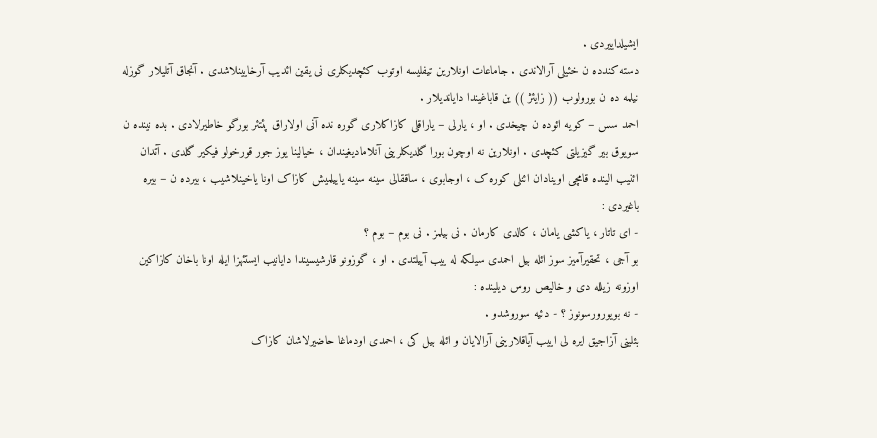ایشیلداییردی .
دسته کندده ن خئیلی آرالاندی . جاماعات اونلارین تیفلیسه اوتوب کئچدیکلری نی یقین ائدیب آرخایینلاشدی . آنجاق آتلیلار گوزله نیلمه ده ن بورولوب (( زایئژ )) ین قاباغیندا دایاندیلار .
احمد سس – کویه ائوده ن چیخدی . او ، یارلی – یاراقلی کازاکلاری گوره نده آنی اولاراق پئتئر بورگو خاطیرلادی . بده نینده ن سویوق بیر گیزیلتی کئچدی . اونلارین نه اوچون بورا گلدیکلرینی آنلامادیغیندان ، خیالینا یوز جور قورخولو فیکیر گلدی . آتدان ائنیب الینده قامچی اوینادان ائنلی کوره ک ، اوجابوی ، ساققالی سینه سینه یاییلمیش کازاک اونا یاخینلاشیب ، بیرده ن – بیره باغیردی :
- ای تاتار ، یاکشی یامان ، کالدی کارمان . نی بیلمز . نی بوم – بوم ؟
بو آجی ، تحقیرآمیز سوز ائله بیل احمدی سیلکه له ییب آییلتدی . او ، گوزونو قارشیسیندا دایانیب ایستئهزا ایله اونا باخان کازاکین اوزونه زیلله دی و خالیص روس دیلینده :
- نه بویورورسونوز ؟ - دئیه سوروشدو .
بئلینی آزاجیق ایره لی اییب آیاقلارینی آرالایان و ائله بیل کی ، احمدی اودماغا حاضیرلاشان کازاک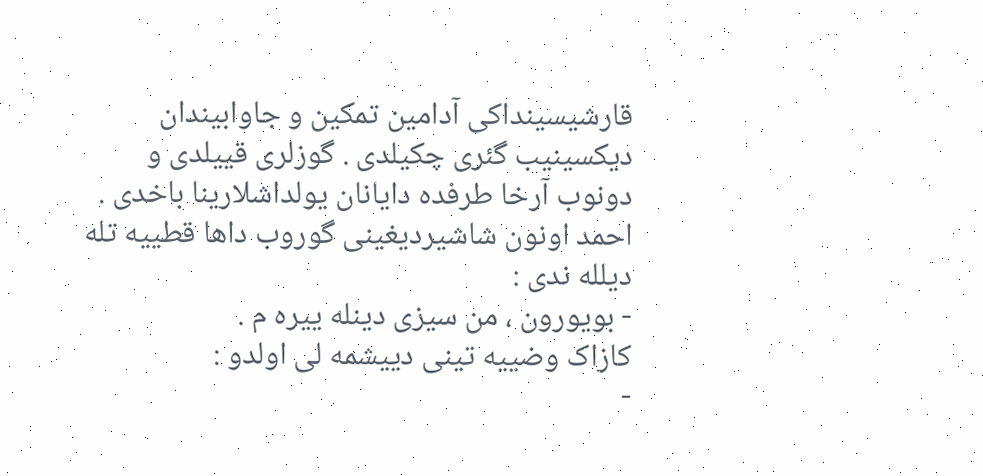قارشیسینداکی آدامین تمکین و جاوابیندان دیکسینیب گئری چکیلدی . گوزلری قییلدی و دونوب آرخا طرفده دایانان یولداشلارینا باخدی . احمد اونون شاشیردیغینی گوروب داها قطییه تله دیلله ندی :
- بویورون ، من سیزی دینله ییره م .
کازاک وضییه تینی دییشمه لی اولدو :
-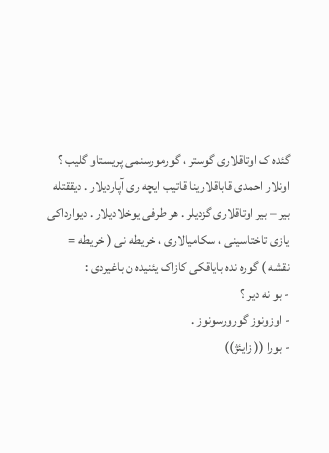گئده ک اوتاقلاری گوستر ، گورمورسنمی پریستاو گلیب ؟
اونلار احمدی قاباقلارینا قاتیب ایچه ری آپاردیلار . دیققتله بیر – بیر اوتاقلاری گزدیلر . هر طرفی یوخلادیلار . دیوارداکی یازی تاختاسینی ، سکامیالاری ، خریطه نی ( خریطه = نقشه ) گوره نده بایاقکی کازاک یئنیده ن باغیردی :
- بو نه دیر ؟
- اوزونوز گورورسونوز .
- بورا (( زایئژ))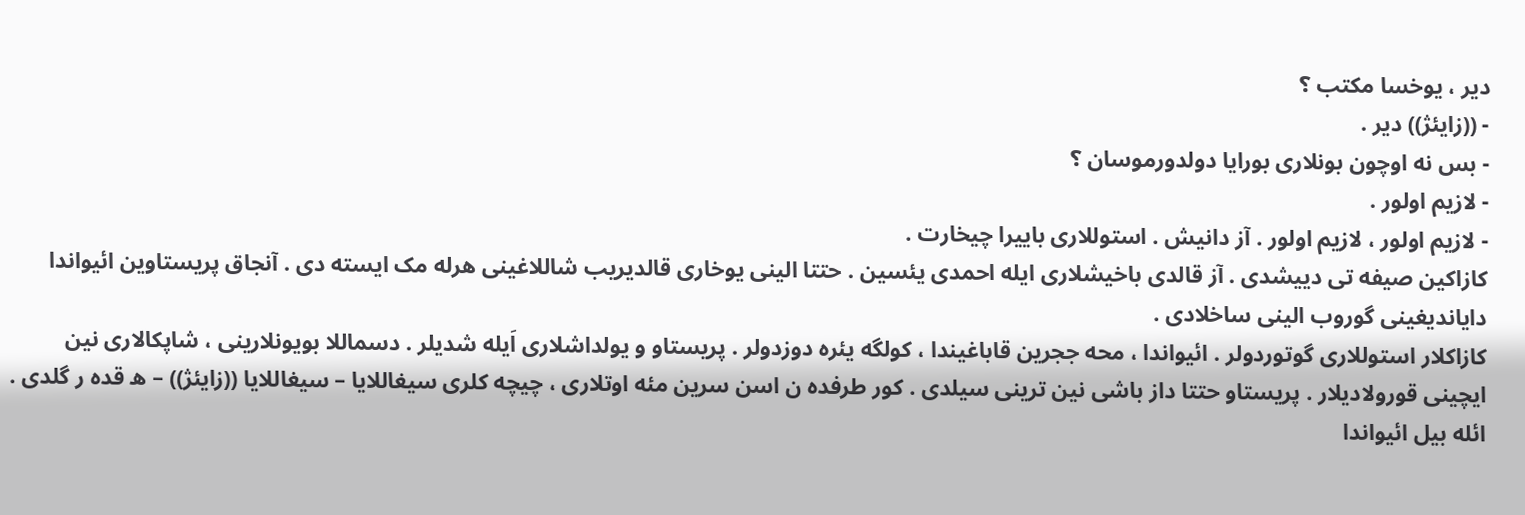دیر ، یوخسا مکتب ؟
- ((زایئژ)) دیر .
- بس نه اوچون بونلاری بورایا دولدورموسان ؟
- لازیم اولور .
- لازیم اولور ، لازیم اولور . آز دانیش . استوللاری باییرا چیخارت .
کازاکین صیفه تی دییشدی . آز قالدی باخیشلاری ایله احمدی یئسین . حتتا الینی یوخاری قالدیریب شاللاغینی هرله مک ایسته دی . آنجاق پریستاوین ائیواندا دایاندیغینی گوروب الینی ساخلادی .
کازاکلار استوللاری گوتوردولر . ائیواندا ، محه ججرین قاباغیندا ، کولگه یئره دوزدولر . پریستاو و یولداشلاری اَیله شدیلر . دسماللا بویونلارینی ، شاپکالاری نین ایچینی قورولادیلار . پریستاو حتتا داز باشی نین ترینی سیلدی . کور طرفده ن اسن سرین مئه اوتلاری ، چیچه کلری سیغاللایا – سیغاللایا ((زایئژ)) – ه قده ر گلدی . ائله بیل ائیواندا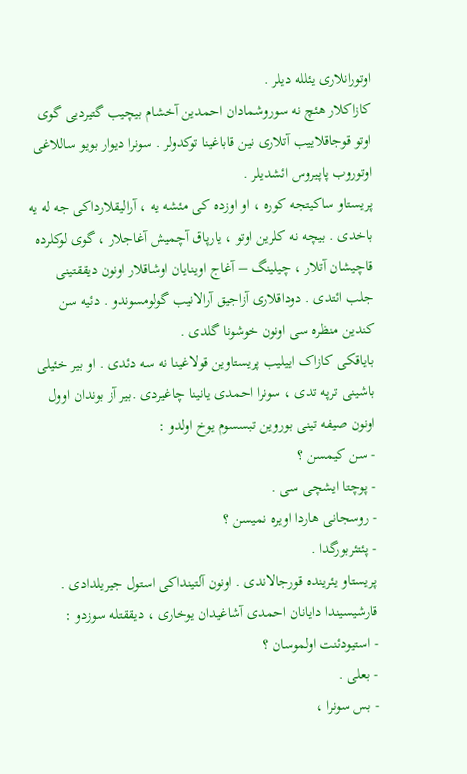اوتورانلاری یئلله دیلر .
کازاکلار هئچ نه سوروشمادان احمدین آخشام بیچیب گتیردیی گوی اوتو قوجاقلاییب آتلاری نین قاباغینا توکدولر . سونرا دیوار بویو ساللاغی اوتوروب پاپیروس ائشدیلر .
پریستاو ساکیتجه کوره ، او اوزده کی مئشه یه ، آرالیقلارداکی جه له یه باخدی . بیچه نه کلرین اوتو ، یارپاق آچمیش آغاجلار ، گوی لوکلرده قاچیشان آتلار ، چیلینگ – آغاج اوینایان اوشاقلار اونون دیققتینی جلب ائتدی . دوداقلاری آزاجیق آرالانیب گولومسوندو . دئیه سن کندین منظره سی اونون خوشونا گلدی .
بایاقکی کازاک اییلیب پریستاوین قولاغینا نه سه دئدی . او بیر خئیلی باشینی ترپه تدی ، سونرا احمدی یانینا چاغیردی .بیر آز بوندان اوول اونون صیفه تینی بوروین تبسسوم یوخ اولدو :
- سن کیمسن ؟
- پوچتا ایشچی سی .
- روسجانی هاردا اویره نمیسن ؟
- پئتئربورگدا .
پریستاو یئرینده قورجالاندی . اونون آلتینداکی استول جیریلدادی . قارشیسیندا دایانان احمدی آشاغیدان یوخاری ، دیققتله سوزدو :
- استیودئنت اولموسان ؟
- بعلی .
- بس سونرا ،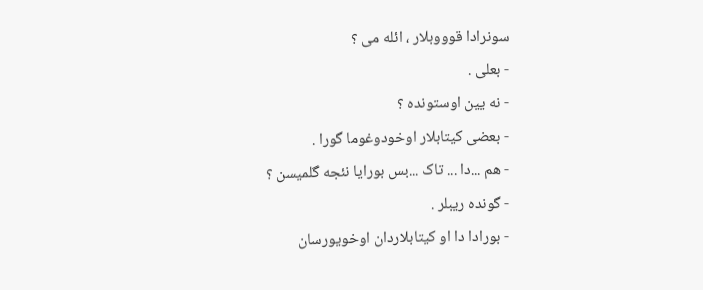سونرادا قوووبلار ، ائله می ؟
- بعلی .
- نه یین اوستونده ؟
- بعضی کیتابلار اوخودوغوما گورا .
- هم ...دا ... تاک ...بس بورایا نئجه گلمیسن ؟
- گونده ریبلر .
- بورادا دا او کیتابلاردان اوخویورسان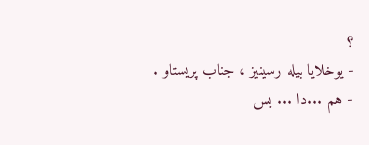؟
- یوخلایا بیله رسینیز ، جناب پریستاو .
- هم ...دا ... بس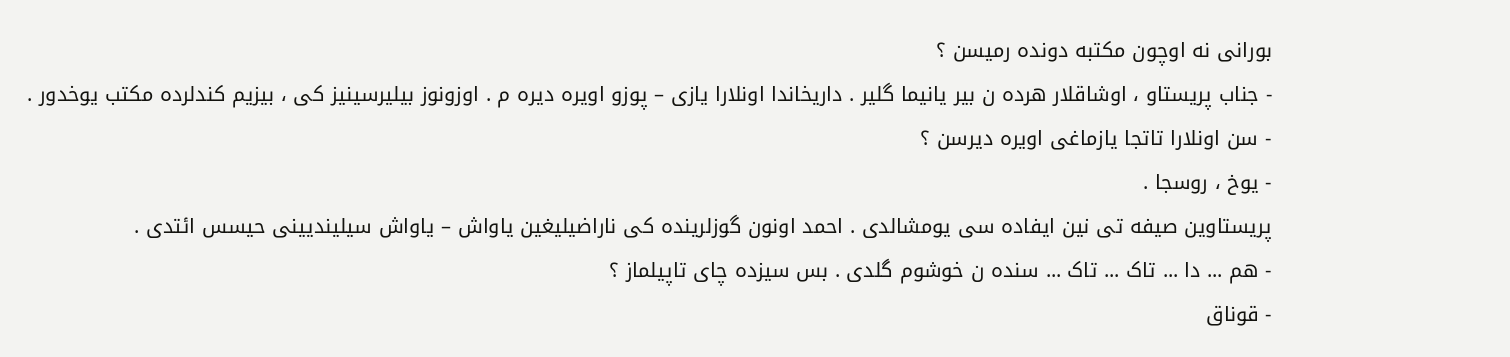بورانی نه اوچون مکتبه دونده رمیسن ؟
- جناب پریستاو ، اوشاقلار هرده ن بیر یانیما گلیر . داریخاندا اونلارا یازی – پوزو اویره دیره م . اوزونوز بیلیرسینیز کی ، بیزیم کندلرده مکتب یوخدور .
- سن اونلارا تاتجا یازماغی اویره دیرسن ؟
- یوخ ، روسجا .
پریستاوین صیفه تی نین ایفاده سی یومشالدی . احمد اونون گوزلرینده کی ناراضیلیغین یاواش – یاواش سیلیندیینی حیسس ائتدی .
- هم ... دا ... تاک ... تاک ... سنده ن خوشوم گلدی . بس سیزده چای تاپیلماز ؟
- قوناق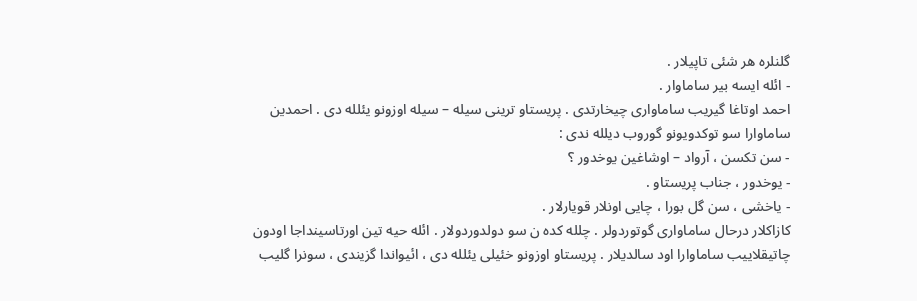گلنلره هر شئی تاپیلار .
- ائله ایسه بیر ساماوار .
احمد اوتاغا گیریب ساماواری چیخارتدی . پریستاو ترینی سیله – سیله اوزونو یئلله دی . احمدین ساماوارا سو توکدویونو گوروب دیلله ندی :
- سن تکسن ، آرواد – اوشاغین یوخدور ؟
- یوخدور ، جناب پریستاو .
- یاخشی ، سن گل بورا ، چایی اونلار قویارلار .
کازاکلار درحال ساماواری گوتوردولر . چلله کده ن سو دولدوردولار . ائله حیه تین اورتاسینداجا اودون چاتیقلاییب ساماوارا اود سالدیلار . پریستاو اوزونو خئیلی یئلله دی ، ائیواندا گزیندی ، سونرا گلیب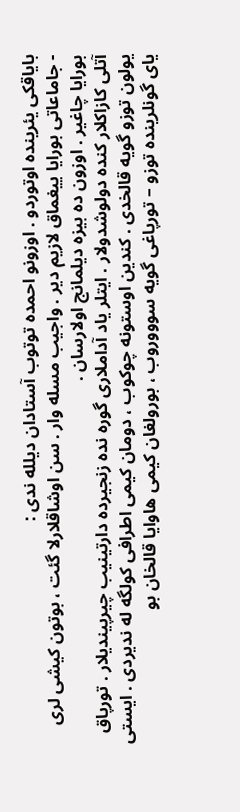بایاقکی یئرینده اوتوردو . اوزونو احمده توتوب آستادان دیلله ندی :
- جاماعاتی بورایا ییغماق لازیم دیر . واجیب مسله وار . سن اوشاقلارلا گئت ، بوتون کیشی لری بورایا چاغیر . اوزون ده بیزه دیلمانج اولارسان .
آتلی کازاکلار کنده دولوشدولار . ایتلر یاد آداملاری گوره نده زنجیرده دارتینیب چیرپیندیلار . تورپاق یولون توزو گویه قالخدی . کندین اوستونه چوکوب ، دومان کیمی اطرافی کولگه له ندیردی . ایستی یای گونلرینده توزو – تورپاغی گویه سوووروب ، بورولغان کیمی هاوایا قالخان بو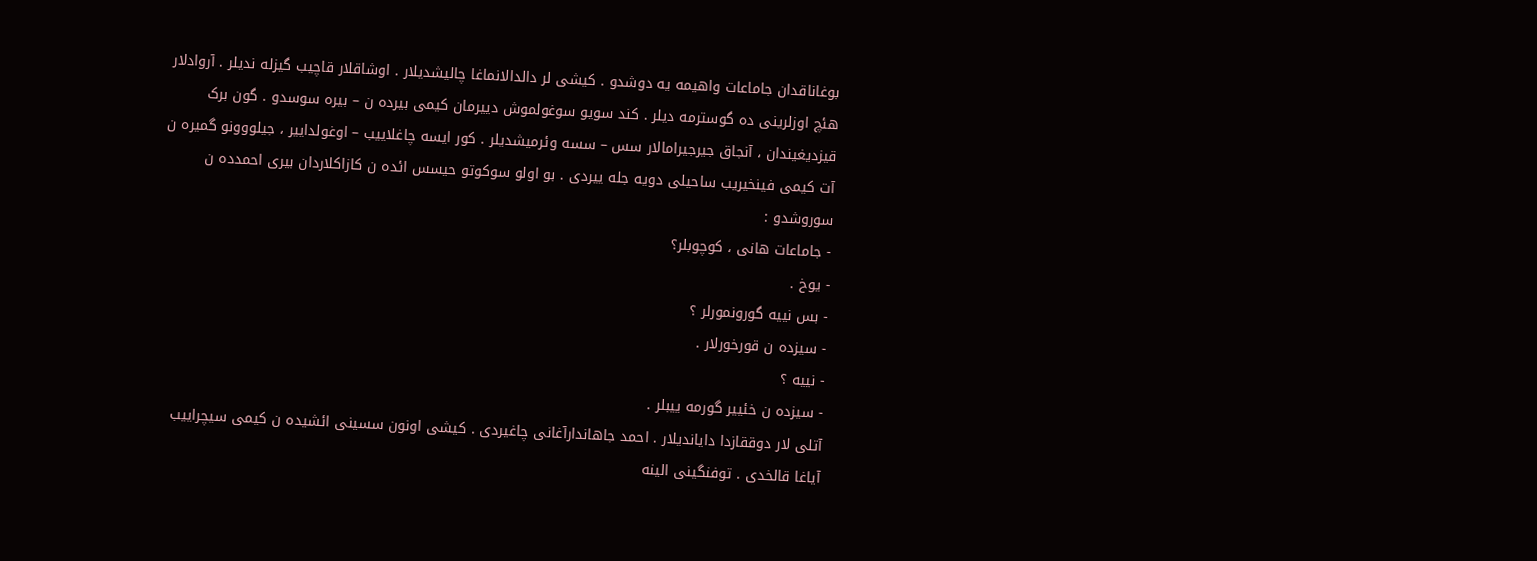بوغاناقدان جاماعات واهیمه یه دوشدو . کیشی لر دالدالانماغا چالیشدیلار . اوشاقلار قاچیب گیزله ندیلر . آروادلار هئچ اوزلرینی ده گوسترمه دیلر . کند سویو سوغولموش دییرمان کیمی بیرده ن – بیره سوسدو . گون برک قیزدیغیندان ، آنجاق جیرجیرامالار سس – سسه وئرمیشدیلر . کور ایسه چاغلاییب – اوغولداییر ، جیلووونو گمیره ن آت کیمی فینخیریب ساحیلی دویه جله ییردی . بو اولو سوکوتو حیسس ائده ن کازاکلاردان بیری احمدده ن سوروشدو :
- جاماعات هانی ، کوچوبلر؟
- یوخ .
- بس نییه گورونمورلر ؟
- سیزده ن قورخورلار .
- نییه ؟
- سیزده ن خئییر گورمه ییبلر .
آتلی لار دوققازدا دایاندیلار . احمد جاهاندارآغانی چاغیردی . کیشی اونون سسینی ائشیده ن کیمی سیچراییب آیاغا قالخدی . توفنگینی الینه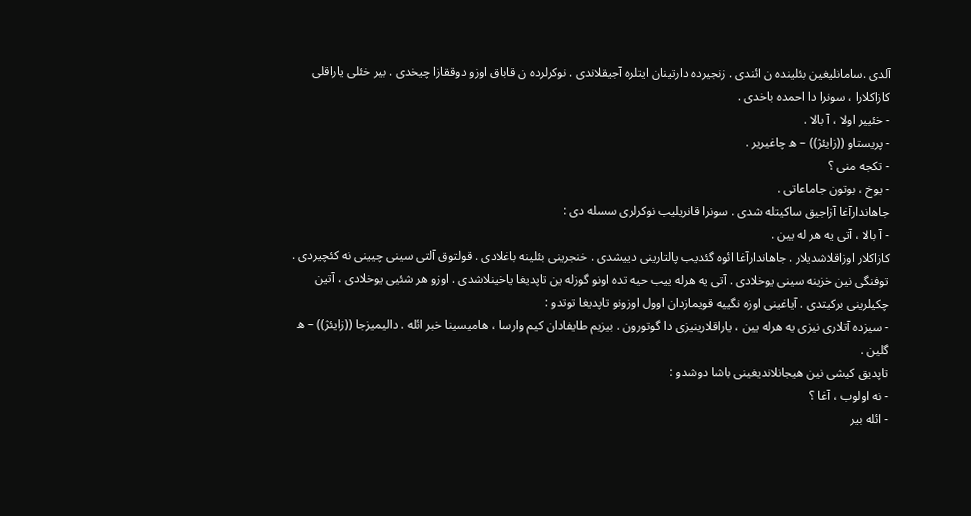آلدی .سامانلیغین بئلینده ن ائندی . زنجیرده دارتینان ایتلره آجیقلاندی . نوکرلرده ن قاباق اوزو دوققازا چیخدی . بیر خئلی یاراقلی کازاکلارا ، سونرا دا احمده باخدی .
- خئییر اولا ، آ بالا .
- پریستاو ((زایئژ)) – ه چاغیریر .
- تکجه منی ؟
- یوخ ، بوتون جاماعاتی .
جاهاندارآغا آزاجیق ساکیتله شدی . سونرا قانریلیب نوکرلری سسله دی :
- آ بالا ، آتی یه هر له یین .
کازاکلار اوزاقلاشدیلار . جاهاندارآغا ائوه گئدیب پالتارینی دییشدی . خنجرینی بئلینه باغلادی . قولتوق آلتی سینی چیینی نه کئچیردی . توفنگی نین خزینه سینی یوخلادی . آتی یه هرله ییب حیه تده اونو گوزله ین تاپدیغا یاخینلاشدی . اوزو هر شئیی یوخلادی ، آتین چکیلرینی برکیتدی . آیاغینی اوزه نگییه قویمازدان اوول اوزونو تاپدیغا توتدو :
- سیزده آتلاری نیزی یه هرله یین ، یاراقلارینیزی دا گوتورون . بیزیم طایفادان کیم وارسا ، هامیسینا خبر ائله . دالیمیزجا ((زایئژ)) – ه گلین .
تاپدیق کیشی نین هیجانلاندیغینی باشا دوشدو :
- نه اولوب ، آغا ؟
- ائله بیر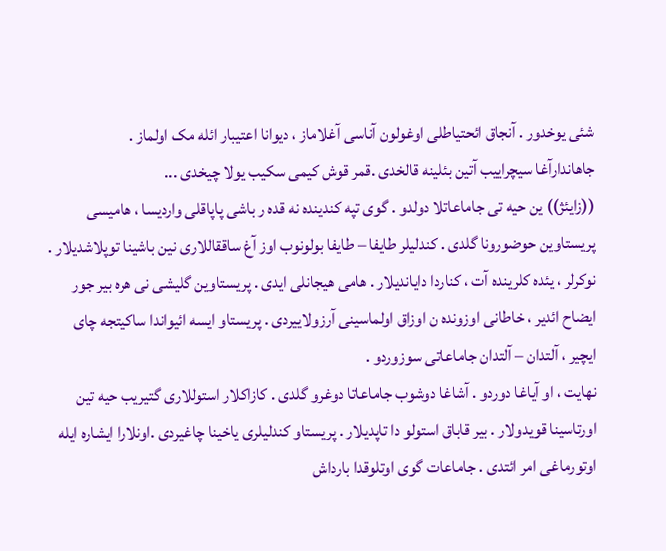شئی یوخدور . آنجاق ائحتیاطلی اوغولون آناسی آغلاماز ، دیوانا اعتیبار ائله مک اولماز .
جاهاندارآغا سیچراییب آتین بئلینه قالخدی .قمر قوش کیمی سکیب یولا چیخدی ...
((زایئژ)) ین حیه تی جاماعاتلا دولدو . گوی تپه کندینده نه قده ر باشی پاپاقلی واردیسا ، هامیسی پریستاوین حوضورونا گلدی . کندلیلر طایفا – طایفا بولونوب اوز آغ ساققاللاری نین باشینا توپلاشدیلار . نوکرلر ، یئده کلرینده آت ، کناردا دایاندیلار . هامی هیجانلی ایدی . پریستاوین گلیشی نی هره بیر جور ایضاح ائدیر ، خاطانی اوزونده ن اوزاق اولماسینی آرزولاییردی . پریستاو ایسه ائیواندا ساکیتجه چای ایچیر ، آلتدان – آلتدان جاماعاتی سوزوردو .
نهایت ، او آیاغا دوردو . آشاغا دوشوب جاماعاتا دوغرو گلدی . کازاکلار استوللاری گتیریب حیه تین اورتاسینا قویدولار . بیر قاباق استولو دا تاپدیلار . پریستاو کندلیلری یاخینا چاغیردی .اونلارا ایشاره ایله اوتورماغی امر ائتدی . جاماعات گوی اوتلوقدا بارداش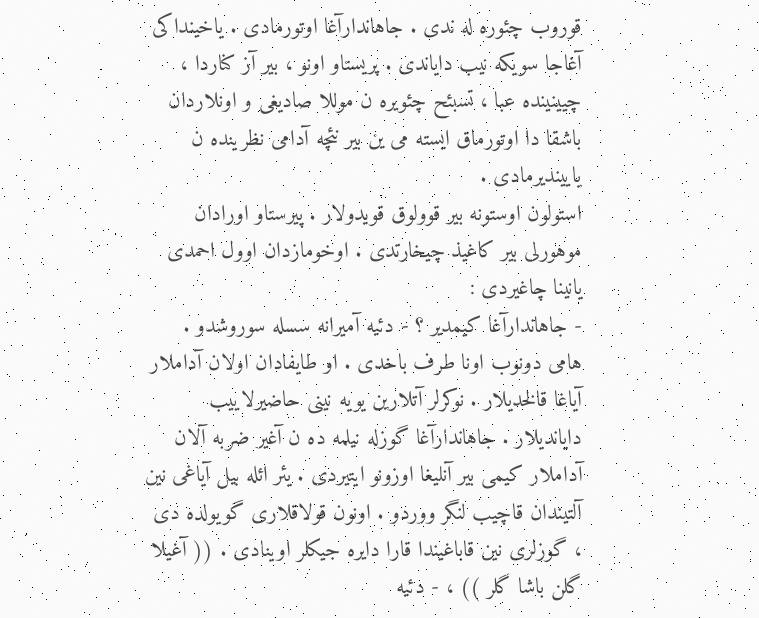قوروب چئوره له ندی . جاهاندارآغا اوتورمادی . یاخینداکی آغاجا سویکه نیب دایاندی . پریستاو اونو ، بیر آز کناردا ، چیینینده عبا ، تسبئح چئویره ن موللا صادیغی و اونلاردان باشقا دا اوتورماق ایسته می ین بیر نئچه آدامی نظرینده ن یاییندیرمادی .
استولون اوستونه بیر قوولوق قویدولار . پیرستاو اورادان موهورلی بیر کاغیذ چیخارتدی . اوخومازدان اوول احمدی یانینا چاغیردی :
- جاهاندارآغا کیمدیر ؟ - دئیه آمیرانه سسله سوروشدو .
هامی دونوب اونا طرف باخدی . او طایفادان اولان آداملار آیاغا قالخدیلار . نوکرلر آتلارین یویه نینی حاضیرلاییب دایاندیلار . جاهاندارآغا گوزله نیلمه ده ن آغیر ضربه آلان آداملار کیمی بیر آنلیغا اوزونو ایتیردی . یئر ائله بیل آیاغی نین آلتیندان قاچیب لنگر ووردو . اونون قولاقلاری گویولده دی ، گوزلری نین قاباغیندا قارا دایره جیکلر اوینادی . (( آغیلا گلن باشا گلر )) ، - دئیه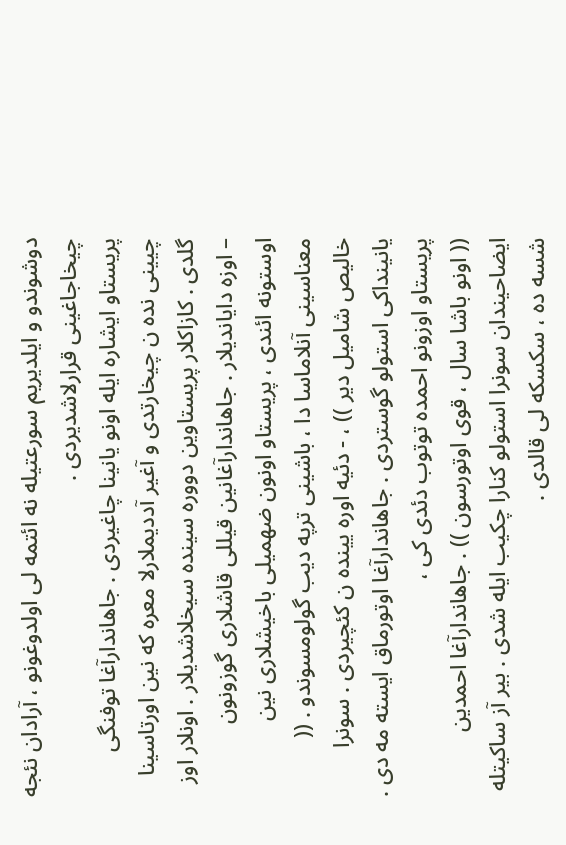دوشوندو و ایلدیریم سورعتیله نه ائتمه لی اولدوغونو ، آرادان نئجه چیخاجاغینی قرارلاشدیردی .
پریستاو ایشاره ایله اونو یانینا چاغیردی . جاهاندارآغا توفنگی چیینی نده ن چیخارتدی و آغیر آددیملارلا معره که نین اورتاسینا گلدی . کازاکلار پریستاوین دووره سینده سیخلاشدیلار . اونلار اوز – اوزه دایاندیلار . جاهاندارآغانین قیللی قاشلاری گوزونون اوستونه ائندی ، پریستاو اونون ضهمیلی باخیشلاری نین معناسینی آنلاماسا دا ، باشینی ترپه دیب گولومسوندو . (( خالیص شامیل دیر )) ، - دئیه اوره یینده ن کئچیردی . سونرا یانینداکی استولو گوستردی . جاهاندارآغا اوتورماق ایسته مه دی . پریستاو اوزونو احمده توتوب دئدی کی ،
(( اونو باشا سال ، قوی اوتورسون )) . جاهاندارآغا احمدین ایضاحیندان سونرا استولو کنارا چکیب ایله شدی . بیر آز ساکیتله شسه ده ، سکسکه لی قالدی .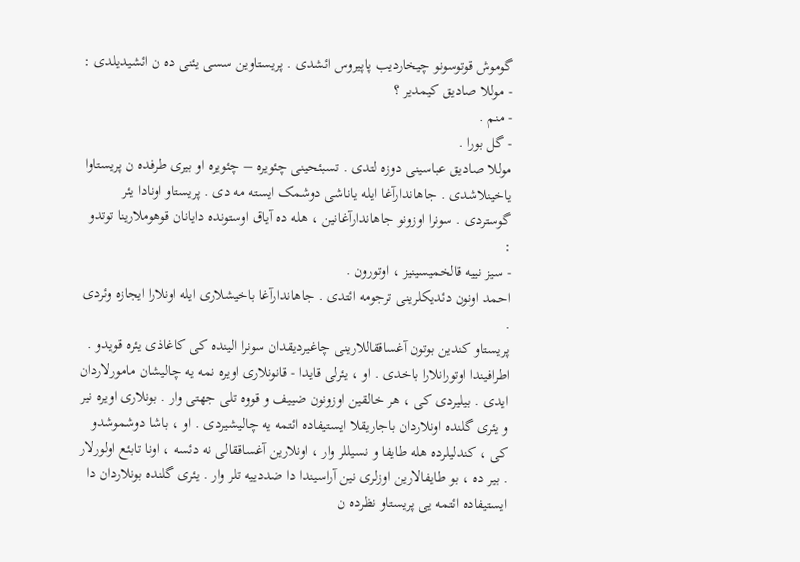گوموش قوتوسونو چیخاردیب پاپیروس ائشدی . پریستاوین سسی یئنی ده ن ائشیدیلدی :
- موللا صادیق کیمدیر ؟
- منم .
- گل بورا .
موللا صادیق عباسینی دوزه لتدی . تسبئحینی چئویره – چئویره او بیری طرفده ن پریستاوا یاخینلاشدی . جاهاندارآغا ایله یاناشی دوشمک ایسته مه دی . پریستاو اونادا یئر گوستردی . سونرا اوزونو جاهاندارآغانین ، هله ده آیاق اوستونده دایانان قوهوملارینا توتدو :
- سیز نییه قالخمیسینیز ، اوتورون .
احمد اونون دئدیکلرینی ترجومه ائتدی . جاهاندارآغا باخیشلاری ایله اونلارا ایجازه وئردی .
پریستاو کندین بوتون آغساققاللارینی چاغیردیقدان سونرا الینده کی کاغاذی یئره قویدو . اطرافیندا اوتورانلارا باخدی . او ، یئرلی قایدا - قانونلاری اویره نمه یه چالیشان مامورلاردان ایدی . بیلیردی کی ، هر خالقین اوزونون ضییف و قووه تلی جهتی وار . بونلاری اویره نیر و یئری گلنده اونلاردان باجاریقلا ایستیفاده ائتمه یه چالیشیردی . او ، باشا دوشموشدو کی ، کندلیلرده هله طایفا و نسیللر وار ، اونلارین آغساققالی نه دئسه ، اونا تابئع اولورلار . بیر ده ، بو طایفالارین اوزلری نین آراسیندا دا ضددییه تلر وار . یئری گلنده بونلاردان دا ایستیفاده ائتمه یی پریستاو نظرده ن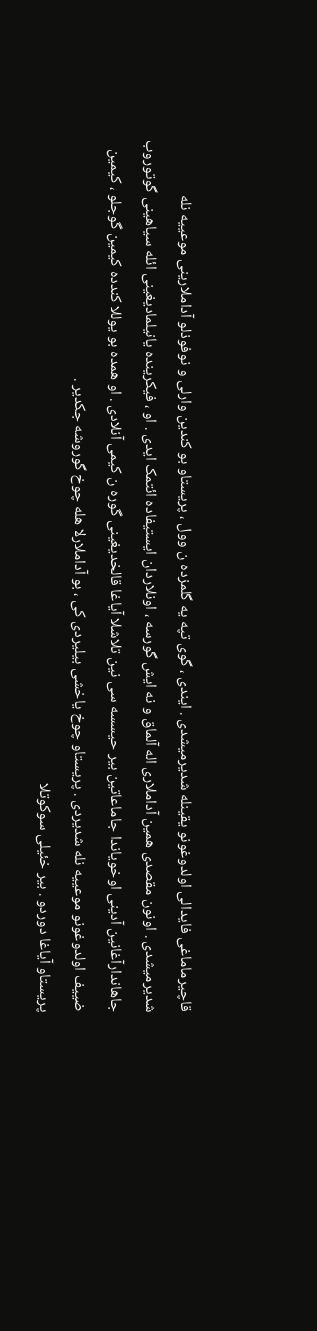قاچیرماماغی فایدالی اولدوغونو یقینله شدیرمیشدی . ایندی ، گوی تپه یه گلمزده ن وول ، پریستاو بو کندین وارلی و نوفوذلو آداملارینی موعییه نله شدیرمیشدی . اونون مقصدی همین آداملاری اله آلماق و نه ایش گورسه ، اونلاردان ایستیفاده ائتمک ایدی . او ، فیکرینده یانیلمادیغینی ائله سیاهینی گوتوروب جاهاندارآغانین آدینی اوخویاندا جاماعاتین بیر حیسسه سی نین تلاشلا آیاغا قالخدیغینی گوره ن کیمی آنلادی . او همده بو یوللا کندده کیمین گوجلو ، کیمین ضییف اولدوغونو موعییه نله شدیردی . پریستاو چوخ یاخشی بیلیردی کی ، بو آداملارلا هله چوخ گوروشه جکدیر .
پریستاو آیاغا دوردو . بیر خئیلی سوکوتلا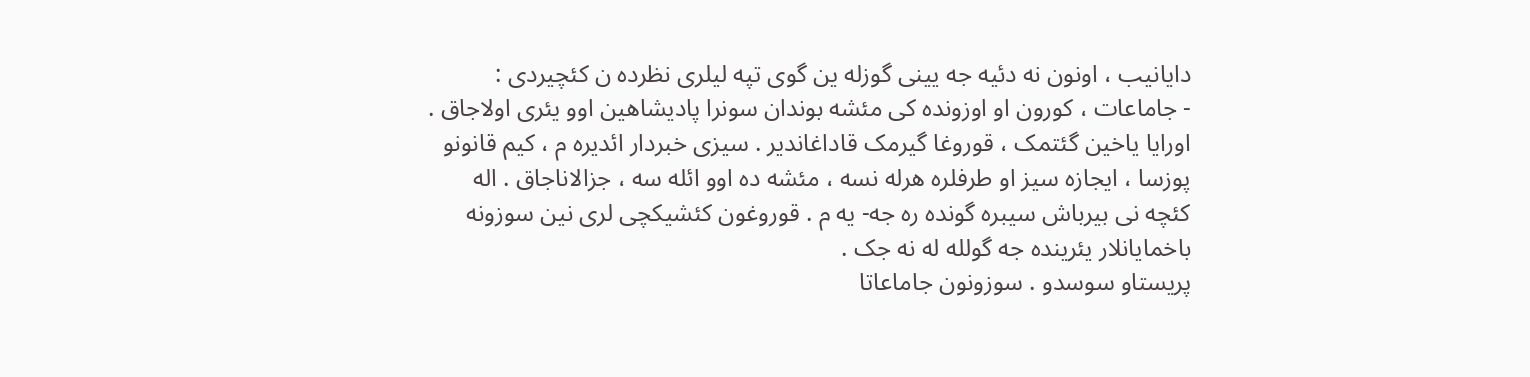دایانیب ، اونون نه دئیه جه یینی گوزله ین گوی تپه لیلری نظرده ن کئچیردی :
- جاماعات ، کورون او اوزونده کی مئشه بوندان سونرا پادیشاهین اوو یئری اولاجاق . اورایا یاخین گئتمک ، قوروغا گیرمک قاداغاندیر . سیزی خبردار ائدیره م ، کیم قانونو پوزسا ، ایجازه سیز او طرفلره هرله نسه ، مئشه ده اوو ائله سه ، جزالاناجاق . اله کئچه نی بیرباش سیبره گونده ره جه- یه م . قوروغون کئشیکچی لری نین سوزونه باخمایانلار یئرینده جه گولله له نه جک .
پریستاو سوسدو . سوزونون جاماعاتا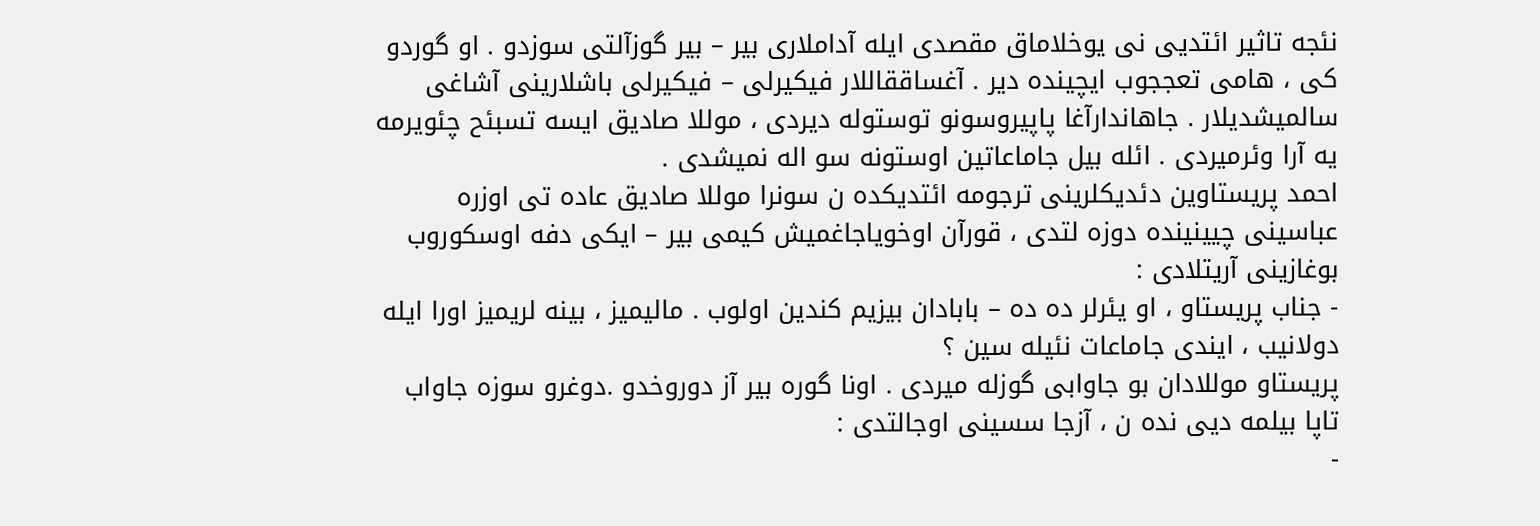نئجه تاثیر ائتدیی نی یوخلاماق مقصدی ایله آداملاری بیر – بیر گوزآلتی سوزدو . او گوردو کی ، هامی تعججوب ایچینده دیر . آغساققاللار فیکیرلی – فیکیرلی باشلارینی آشاغی سالمیشدیلار . جاهاندارآغا پاپیروسونو توستوله دیردی ، موللا صادیق ایسه تسبئح چئویرمه یه آرا وئرمیردی . ائله بیل جاماعاتین اوستونه سو اله نمیشدی .
احمد پریستاوین دئدیکلرینی ترجومه ائتدیکده ن سونرا موللا صادیق عاده تی اوزره عباسینی چیینینده دوزه لتدی ، قورآن اوخویاجاغمیش کیمی بیر – ایکی دفه اوسکوروب بوغازینی آریتلادی :
- جناب پریستاو ، او یئرلر ده ده – بابادان بیزیم کندین اولوب . مالیمیز ، بینه لریمیز اورا ایله دولانیب ، ایندی جاماعات نئیله سین ؟
پریستاو موللادان بو جاوابی گوزله میردی . اونا گوره بیر آز دوروخدو .دوغرو سوزه جاواب تاپا بیلمه دیی نده ن ، آزجا سسینی اوجالتدی :
-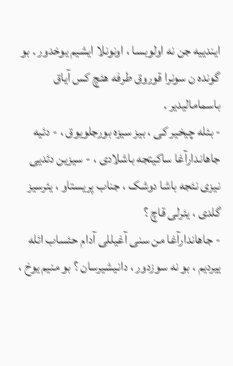ایندییه جن نه اولوبسا ، اونونلا ایشیم یوخدور . بو گونده ن سونرا قوروق طرفه هئچ کس آیاق باسمامالیدیر .
- بئله چیخیر کی ، بیز سیزه بورجلویوق ، - دئیه جاهاندارآغا ساکیتجه باشلادی ، - سیزین دئدیی نیزی نئجه باشا دوشک ، جناب پریستاو ، یئرسیز گلدی ، یئرلی قاچ ؟
- جاهاندارآغا من سنی آغیللی آدام حئساب ائله ییردیم ، بو نه سوزدور ، دانیشیرسان ؟ بو منیم یوخ ،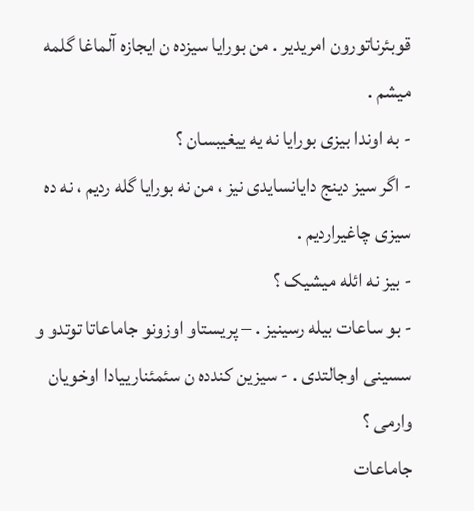قوبئرناتورون امریدیر . من بورایا سیزده ن ایجازه آلماغا گلمه میشم .
- به اوندا بیزی بورایا نه یه ییغیبسان ؟
- اگر سیز دینج دایانسایدی نیز ، من نه بورایا گله ردیم ، نه ده سیزی چاغیراردیم .
- بیز نه ائله میشیک ؟
- بو ساعات بیله رسینیز . – پریستاو اوزونو جاماعاتا توتدو و سسینی اوجالتدی . - سیزین کندده ن سئمئنارییادا اوخویان وارمی ؟
جاماعات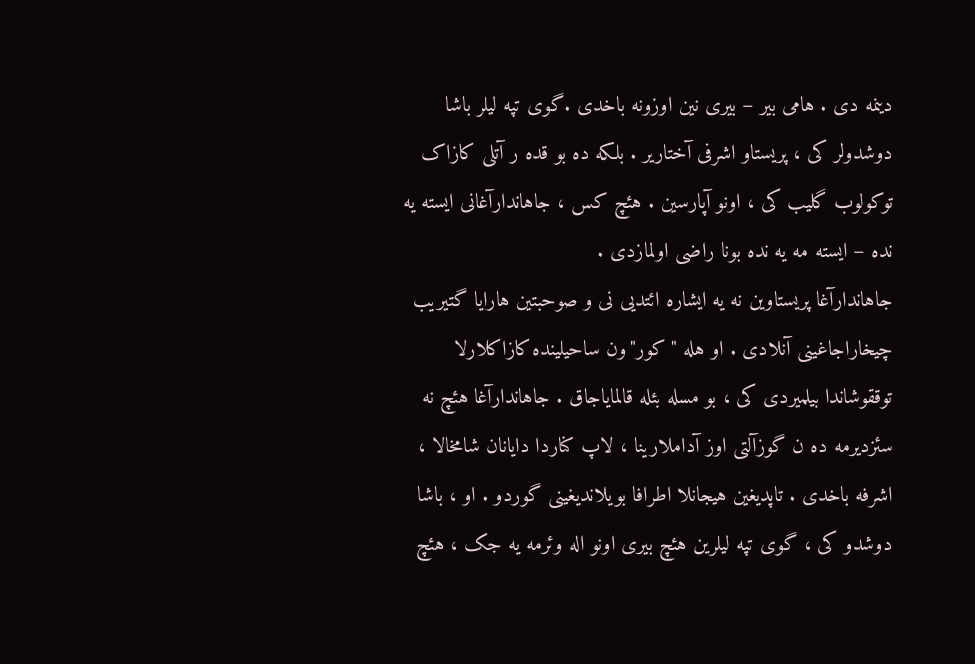دینمه دی . هامی بیر – بیری نین اوزونه باخدی .گوی تپه لیلر باشا دوشدولر کی ، پریستاو اشرفی آختاریر . بلکه ده بو قده ر آتلی کازاک توکولوب گلیب کی ، اونو آپارسین . هئچ کس ، جاهاندارآغانی ایسته یه نده – ایسته مه یه نده بونا راضی اولمازدی .
جاهاندارآغا پریستاوین نه یه ایشاره ائتدیی نی و صوحبتین هارایا گتیریب چیخاراجاغینی آنلادی . او هله "کور"ون ساحیلینده کازاکلارلا توققوشاندا بیلمیردی کی ، بو مسله بئله قالمایاجاق . جاهاندارآغا هئچ نه سئزدیرمه ده ن گوزآلتی اوز آداملارینا ، لاپ کناردا دایانان شامخالا ، اشرفه باخدی . تاپدیغین هیجانلا اطرافا بویلاندیغینی گوردو . او ، باشا دوشدو کی ، گوی تپه لیلرین هئچ بیری اونو اله وئرمه یه جک ، هئچ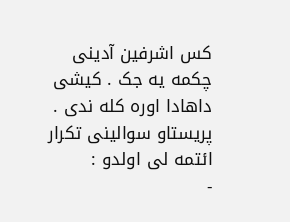کس اشرفین آدینی چکمه یه جک . کیشی داهادا اوره کله ندی .
پریستاو سوالینی تکرار ائتمه لی اولدو :
-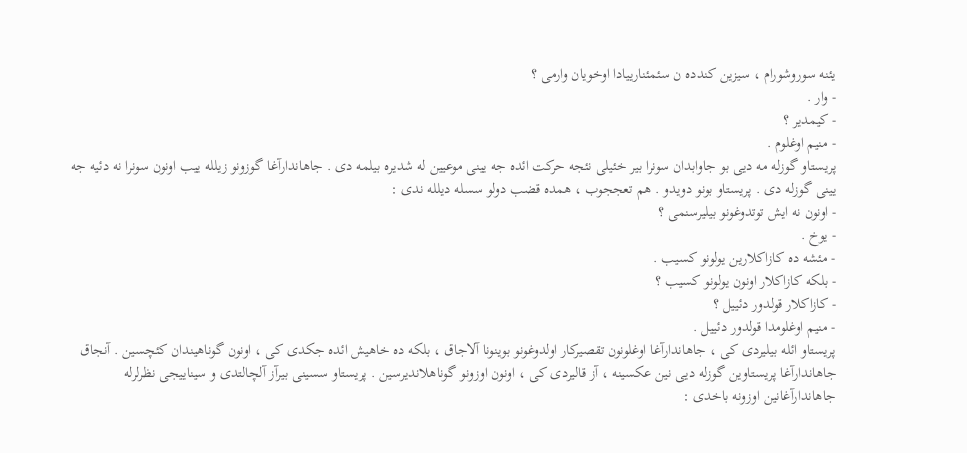یئنه سوروشورام ، سیزین کندده ن سئمئنارییادا اوخویان وارمی ؟
- وار .
- کیمدیر ؟
- منیم اوغلوم .
پریستاو گوزله مه دیی بو جاوابدان سونرا بیر خئیلی نئجه حرکت ائده جه یینی موعیین له شدیره بیلمه دی . جاهاندارآغا گوزونو زیلله ییب اونون سونرا نه دئیه جه یینی گوزله دی . پریستاو بونو دویدو . هم تعججوب ، همده قضب دولو سسله دیلله ندی :
- اونون نه ایش توتدوغونو بیلیرسنمی ؟
- یوخ .
- مئشه ده کازاکلارین یولونو کسیب .
- بلکه کازاکلار اونون یولونو کسیب ؟
- کازاکلار قولدور دئییل ؟
- منیم اوغلومدا قولدور دئییل .
پریستاو ائله بیلیردی کی ، جاهاندارآغا اوغلونون تقصیرکار اولدوغونو بوینونا آلاجاق ، بلکه ده خاهیش ائده جکدی کی ، اونون گوناهیندان کئچسین . آنجاق جاهاندارآغا پریستاوین گوزله دیی نین عکسینه ، آز قالیردی کی ، اونون اوزونو گوناهلاندیرسین . پریستاو سسینی بیرآز آلچالتدی و سیناییجی نظرلرله جاهاندارآغانین اوزونه باخدی :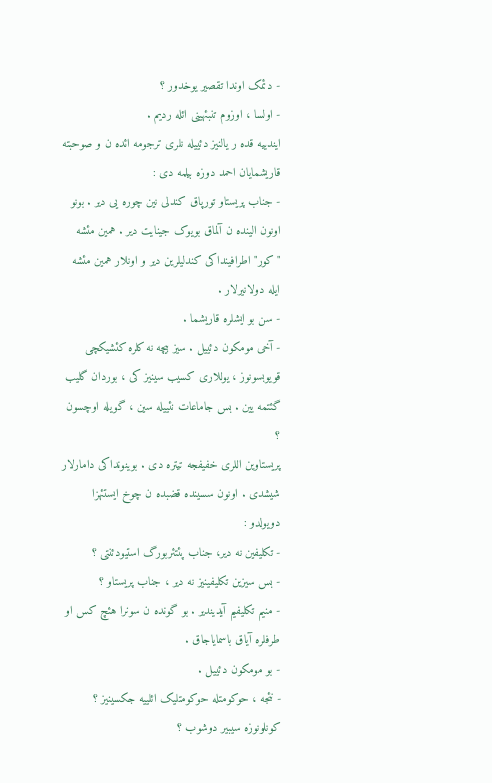- دئمک اوندا تقصیر یوخدور ؟
- اولسا ، اوزوم تنبئهینی ائله ردیم .
ایندییه قده ر یالنیز دئییله نلری ترجومه ائده ن و صوحبته قاریشمایان احمد دوزه بیلمه دی :
- جناب پریستاو تورپاق کندلی نین چوره یی دیر . بونو اونون الینده ن آلماق بویوک جینایت دیر . همین مئشه "کور" اطرافینداکی کندلیلرین دیر و اونلار همین مئشه ایله دولانیرلار .
- سن بو ایشلره قاریشما .
- آخی مومکون دئییل . سیز بیچه نه کلره کئشیکچی قویوبسونوز ، یوللاری کسیب سینیز کی ، بوردان گلیب گئتمه یین . بس جاماعات نئییله سین ، گویله اوچسون ؟
پریستاوین اللری خفیفجه تیتره دی . بوینونداکی دامارلار شیشدی . اونون سسینده قضبده ن چوخ ایستئهزا دویولدو :
- تکلیفین نه دیر، جناب پئتئربورگ استیودئنتی ؟
- بس سیزین تکلیفینیز نه دیر ، جناب پریستاو ؟
- منیم تکلیفیم آیدیندیر . بو گونده ن سونرا هئچ کس او طرفلره آیاق باسمایاجاق .
- بو مومکون دئییل .
- نئجه ، حوکومتله حوکومتلیک ائلییه جکسینیز ؟ کونلونوزه سیبیر دوشوب ؟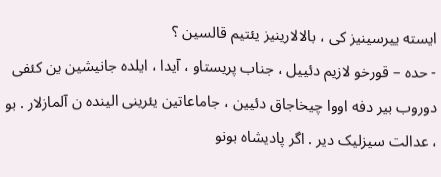ایسته ییرسینیز کی ، بالالارینیز یئتیم قالسین ؟
- حده – قورخو لازیم دئییل ، جناب پریستاو ، آیدا ، ایلده جانیشین ین کئفی دوروب بیر دفه اووا چیخاجاق دئیین ، جاماعاتین یئرینی الینده ن آلمازلار . بو ، عدالت سیزلیک دیر . اگر پادیشاه بونو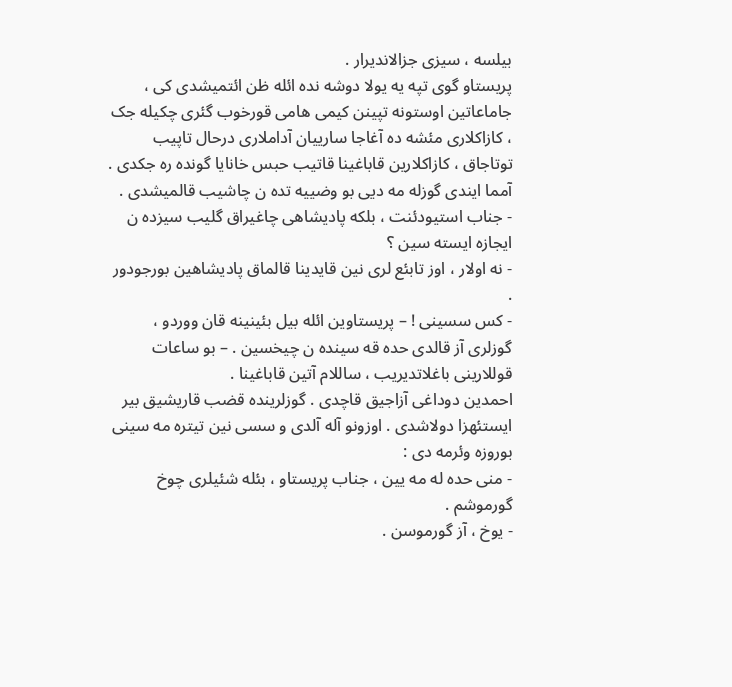بیلسه ، سیزی جزالاندیرار .
پریستاو گوی تپه یه یولا دوشه نده ائله ظن ائتمیشدی کی ، جاماعاتین اوستونه تپینن کیمی هامی قورخوب گئری چکیله جک ، کازاکلاری مئشه ده آغاجا سارییان آداملاری درحال تاپیب توتاجاق ، کازاکلارین قاباغینا قاتیب حبس خانایا گونده ره جکدی . آمما ایندی گوزله مه دیی بو وضییه تده ن چاشیب قالمیشدی .
- جناب استیودئنت ، بلکه پادیشاهی چاغیراق گلیب سیزده ن ایجازه ایسته سین ؟
- نه اولار ، اوز تابئع لری نین قایدینا قالماق پادیشاهین بورجودور .
- کس سسینی ! – پریستاوین ائله بیل بئینینه قان ووردو ، گوزلری آز قالدی حده قه سینده ن چیخسین . – بو ساعات قوللارینی باغلاتدیریب ، ساللام آتین قاباغینا .
احمدین دوداغی آزاجیق قاچدی . گوزلرینده قضب قاریشیق بیر ایستئهزا دولاشدی . اوزونو آله آلدی و سسی نین تیتره مه سینی بوروزه وئرمه دی :
- منی حده له مه یین ، جناب پریستاو ، بئله شئیلری چوخ گورموشم .
- یوخ ، آز گورموسن .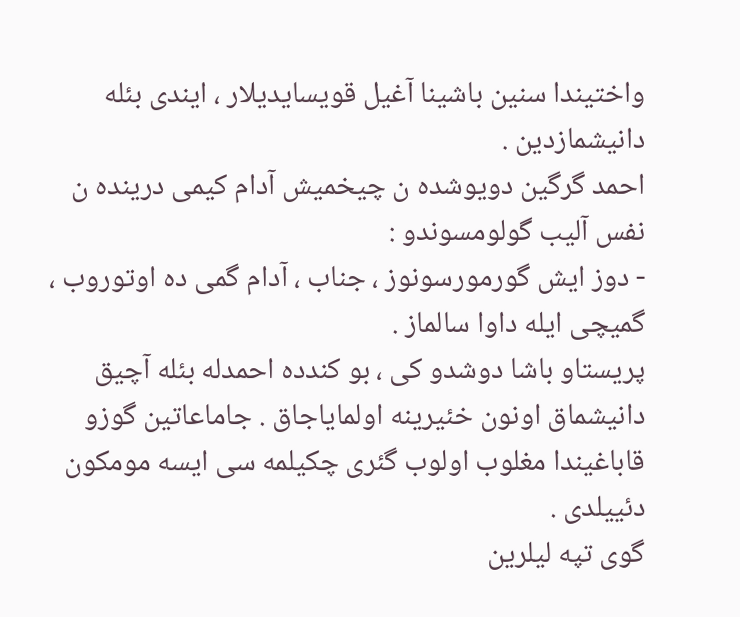واختیندا سنین باشینا آغیل قویسایدیلار ، ایندی بئله دانیشمازدین .
احمد گرگین دویوشده ن چیخمیش آدام کیمی درینده ن نفس آلیب گولومسوندو :
- دوز ایش گورمورسونوز ، جناب ، آدام گمی ده اوتوروب ، گمیچی ایله داوا سالماز .
پریستاو باشا دوشدو کی ، بو کندده احمدله بئله آچیق دانیشماق اونون خئیرینه اولمایاجاق . جاماعاتین گوزو قاباغیندا مغلوب اولوب گئری چکیلمه سی ایسه مومکون دئییلدی .
گوی تپه لیلرین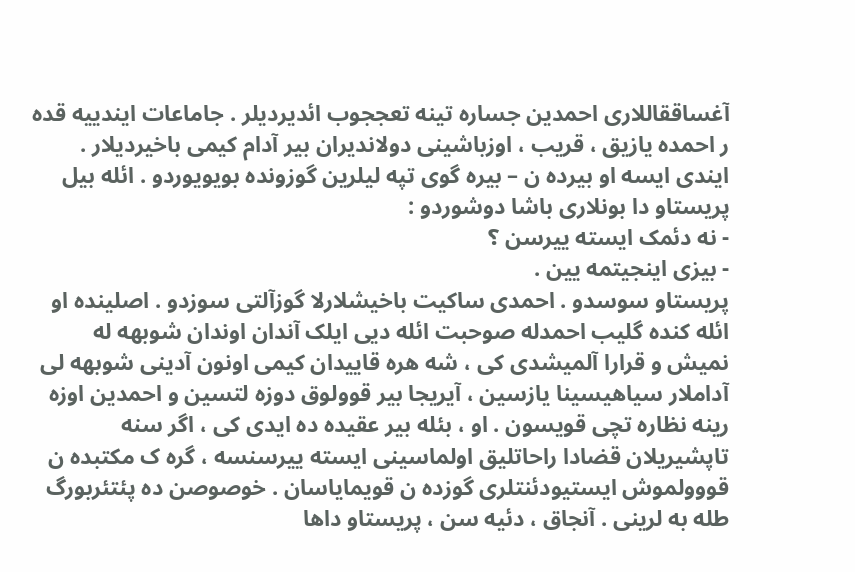آغساققاللاری احمدین جساره تینه تعججوب ائدیردیلر . جاماعات ایندییه قده ر احمده یازیق ، قریب ، اوزباشینی دولاندیران بیر آدام کیمی باخیردیلار . ایندی ایسه او بیرده ن – بیره گوی تپه لیلرین گوزونده بویویوردو . ائله بیل پریستاو دا بونلاری باشا دوشوردو :
- نه دئمک ایسته ییرسن ؟
- بیزی اینجیتمه یین .
پریستاو سوسدو . احمدی ساکیت باخیشلارلا گوزآلتی سوزدو . اصلینده او ائله کنده گلیب احمدله صوحبت ائله دیی ایلک آندان اوندان شوبهه له نمیش و قرارا آلمیشدی کی ، شه هره قاییدان کیمی اونون آدینی شوبهه لی آداملار سیاهیسینا یازسین ، آیریجا بیر قوولوق دوزه لتسین و احمدین اوزه رینه نظاره تچی قویسون . او ، بئله بیر عقیده ده ایدی کی ، اگر سنه تاپشیریلان قضادا راحاتلیق اولماسینی ایسته ییرسنسه ، گره ک مکتبده ن قووولموش ایستیودئنتلری گوزده ن قویمایاسان . خوصوصن ده پئتئربورگ طله به لرینی . آنجاق ، دئیه سن ، پریستاو داها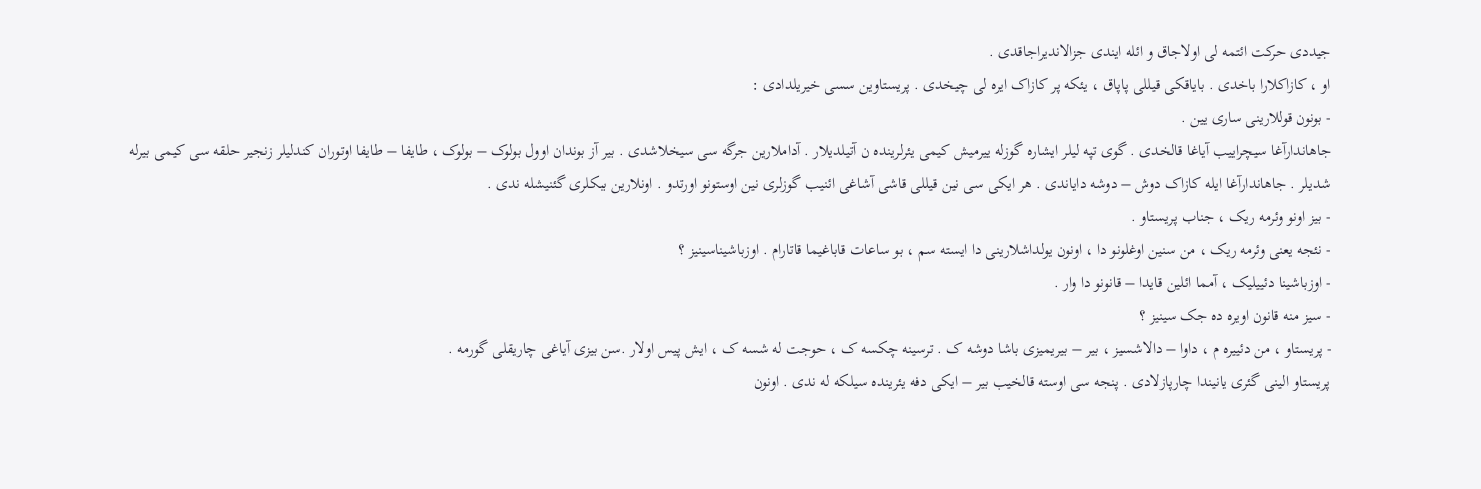جیددی حرکت ائتمه لی اولاجاق و ائله ایندی جزالاندیراجاقدی .
او ، کازاکلارا باخدی . بایاقکی قیللی پاپاق ، یئکه پر کازاک ایره لی چیخدی . پریستاوین سسی خیریلدادی :
- بونون قوللارینی ساری یین .
جاهاندارآغا سیچراییب آیاغا قالخدی . گوی تپه لیلر ایشاره گوزله ییرمیش کیمی یئرلرینده ن آتیلدیلار . آداملارین جرگه سی سیخلاشدی . بیر آز بوندان اوول بولوک – بولوک ، طایفا – طایفا اوتوران کندلیلر زنجیر حلقه سی کیمی بیرله شدیلر . جاهاندارآغا ایله کازاک دوش – دوشه دایاندی . هر ایکی سی نین قیللی قاشی آشاغی ائنیب گوزلری نین اوستونو اورتدو . اونلارین ببکلری گئنیشله ندی .
- بیز اونو وئرمه ریک ، جناب پریستاو .
- نئجه یعنی وئرمه ریک ، من سنین اوغلونو دا ، اونون یولداشلارینی دا ایسته سم ، بو ساعات قاباغیما قاتارام . اوزباشیناسینیز ؟
- اوزباشینا دئییلیک ، آمما ائلین قایدا – قانونو دا وار .
- سیز منه قانون اویره ده جک سینیز ؟
- پریستاو ، من دئییره م ، داوا – دالاشسیز ، بیر – بیریمیزی باشا دوشه ک . ترسینه چکسه ک ، حوجت له شسه ک ، ایش پیس اولار .سن بیزی آیاغی چاریقلی گورمه .
پریستاو الینی گئری یانیندا چارپازلادی . پنجه سی اوسته قالخیب بیر – ایکی دفه یئرینده سیلکه له ندی . اونون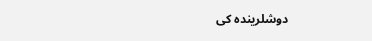دوشلرینده کی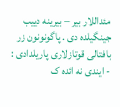مئداللار بیر – بیرینه دییب جینگیلده دی . پاگونونون زر بافتالی قوتازلاری پاریلدادی :
- ایندی نه ائده ک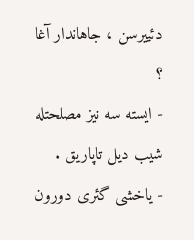دئییرسن ، جاهاندار آغا ؟
- ایسته سه نیز مصلحتله شیب دیل تاپاریق .
- یاخشی گئری دورون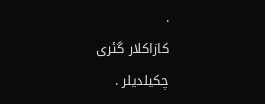.
کازاکلار گئری چکیلدیلر .